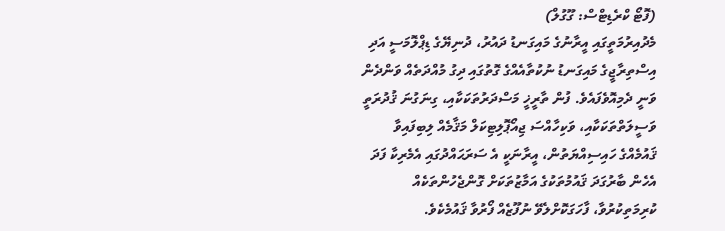(ފޮޓޯ ކްރެޑިޓްސް: ގޫގުލް)
މެދުއިރުމަތީގައި އީރާނުގެ މައިގަނޑު ދައުރު، ދުނިޔޭގެ ޑިޕްލޮމަސީ އަދި އިސްތިރާޖީގެ މައިގަނޑު ނުކުތާއެއްގެ ގޮތުގައި ދިގު މުއްދަތެއް ވަންދެން ވަނީ ދެމިއޮވެފައެވެ. ފުން ތާރީޚީ މަސްދަރުތަކަކާއި، ގިނަގުނަ ޤުދުރަތީ ވަސީލަތްތަކަކާއި، ވަކިހާއްސަ ޖިއޯޕޮލިޓިކަލް މަޤާމެއް ލިބިފައިވާ ޤައުމެއްގެ ހައިސިއްޔަތުން، އީރާނަކީ އެ ސަރަޙައްދުގައި އެމެރިކާ ފަދަ އެހެން ބާރުގަދަ ޤައުމުތަކުގެ އަމާޒުތަކަށް ގޮންޖެހުންތަކެއް ކުރިމަތިކުރުވާ، ފާހަގަކޮށްލެވޭ ނުފޫޒެއް ފޯރުވާ ޤައުމެކެވެ.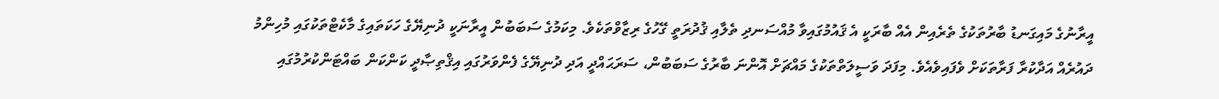އީރާނުގެ މައިގަނޑު ބާރުތަކުގެ ތެރެއިން އެއް ބާރަކީ އެ ޤައުމުގައިވާ މުއްސަނދި ތެލާއި ޤުދުރަތީ ގޭހުގެ ރިޒާވްތަކެވެ. މިކަމުގެ ސަބަބުން އީރާނަކީ ދުނިޔޭގެ ހަކަތައިގެ މާކެޓްތަކުގައި މުހިންމު ދައުރެއް އަދާކުރާ ފަރާތަކަށް ވެފައިވެއެވެ. މިފަދަ ވަސީލަތްތަކުގެ މައްޗަށް އޮންނަ ބާރުގެ ސަބަބުން، ސަރަޙައްދީ އަދި ދުނިޔޭގެ ފެންވަރުގައި އިޤްތިޞާދީ ކަންކަން ބައްޓަންކުރުމުގައި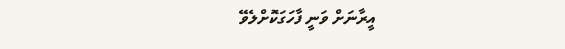އީރާނަށް ވަނީ ފާހަގަކޮށްލެވޭ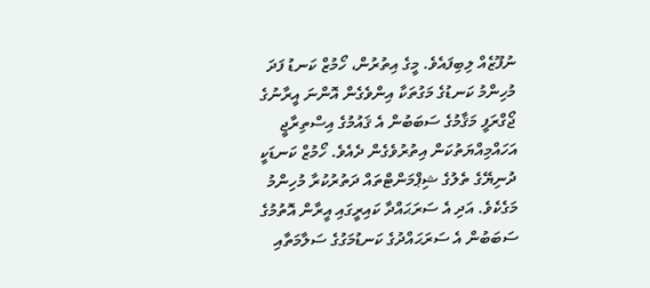ނުފޫޒެއް ލިބިފައެވެ. މީގެ އިތުރުން، ހޯމުޒް ކަނޑު ފަދަ މުހިންމު ކަނޑުގެ މަގުތަކާ އިންވެގެން އޮންނަ އީރާނުގެ ޖޯގްރަފީ މަޤާމުގެ ސަބަބުން އެ ޤައުމުގެ އިސްތިރާޖީ އަހައްމިއްޔަތުކަން އިތުރުވެގެން ދެއެވެ. ހޯމުޒް ކަނޑަކީ ދުނިޔޭގެ ތެލުގެ ޝިޕްމަންޓްތައް ދަތުރުކުރާ މުހިންމު މަގެކެވެ. އަދި އެ ސަރަޙައްދާ ކައިރީގައި އީރާން އޮތުމުގެ ސަބަބުން އެ ސަރަޙައްދުގެ ކަނޑުމަގުގެ ސަލާމަތާއި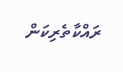ރައްކާތެރިކަން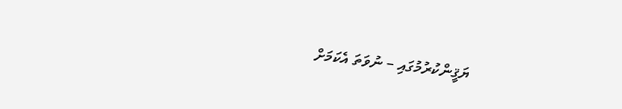ޔަޤީންކުރުމުގައި – ނުވަތަ އެކަމަށް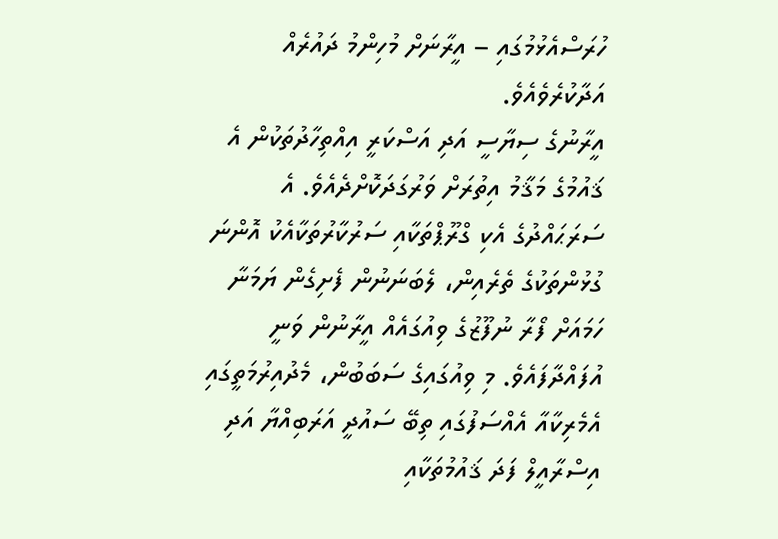ހުރަސްއެޅުމުގައި – އީރާނަށް މުހިންމު ދައުރެއް އަދާކުރެވެއެވެ.
އީރާނުގެ ސިޔާސީ އަދި އަސްކަރީ އިއްތިހާދުތަކުން އެ ޤައުމުގެ މަޤާމު އިތުރަށް ވަރުގަދަކޮށްދެއެވެ. އެ ސަރަޙައްދުގެ އެކި ގްރޫޕްތަކާއި ސަރުކާރުތަކާއެކު އޮންނަ ގުޅުންތަކުގެ ތެރެއިން، ލެބަނަނުން ފެށިގެން ޔަމަނާ ހަމައަށް ފޯރާ ނުފޫޒުގެ ވިއުގައެއް އީރާނުން ވަނީ އުފައްދާފައެވެ. މި ވިއުގައިގެ ސަބަބުން، މެދުއިރުމަތީގައި އެމެރިކާއާ އެއްސަފުގައި ތިބޭ ސައުދީ އަރަބިއްޔާ އަދި އިސްރާއީލް ފަދަ ޤައުމުތަކާއި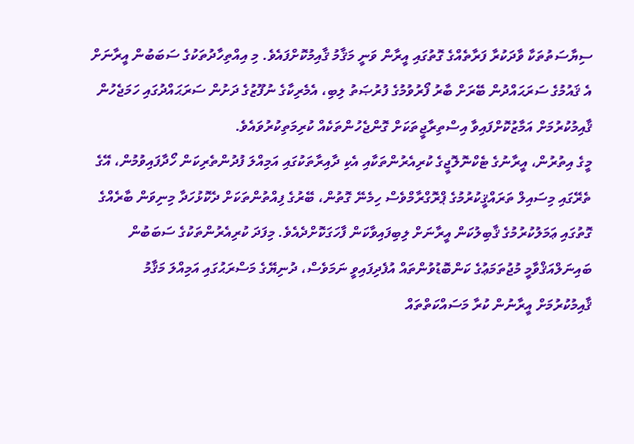ސިޔާސަތުތަކާ ވާދަކުރާ ފަރާތެއްގެ ގޮތުގައި އީރާން ވަނީ މަޤާމު ޤާއިމުކޮށްފައެވެ. މި އިއްތިހާދުތަކުގެ ސަބަބުން އީރާނަށް އެ ޤައުމުގެ ސަރަޙައްދުން ބޭރަށް ބާރު ފޯރުވުމުގެ ފުރުޞަތު ލިބި، އެމެރިކާގެ ނުފޫޒުގެ ދަށުން ސަރަޙައްދުގައި ހަމަޖެހުން ޤާއިމުކުރުމަށް އަމާޒުކޮށްފައިވާ އިސްތިރާޖީތަކަށް ގޮންޖެހުންތަކެއް ކުރިމަތިކުރުވައެވެ.
މީގެ އިތުރުން، އީރާނުގެ ޓެކްނޮލޮޖީގެ ކުރިއެރުންތަކާއި އެކި ދާއިރާތަކުގައި އަމިއްލަ ފުދުންތެރިކަން ހޯދާފައިވުމުން، އޭގެ ތެރޭގައި މިސައިލް ތަރައްޤީކުރުމުގެ ޕްރޮގްރާމްވެސް ހިމެނޭ ގޮތުން، ބޭރުގެ ފިއްތުންތަކަށް ދެކޮޅުހަދާ މިނިވަން ބާރެއްގެ ގޮތުގައި ޢަމަލުކުރުމުގެ ޤާބިލުކަން އީރާނަށް ލިބިފައިވާކަން ފާހަގަކޮށްދެއެވެ. މިފަދަ ކުރިއެރުންތަކުގެ ސަބަބުން ބައިނަލްއަޤްވާމީ މުޖުތަމަޢުގެ ކަންބޮޑުވުންތައް އުފެދިފައިވީ ނަމަވެސް، ދުނިޔޭގެ މަސްރަޙުގައި އަމިއްލަ މަޤާމު ޤާއިމުކުރުމަށް އީރާނުން ކުރާ މަސައްކަތްތައް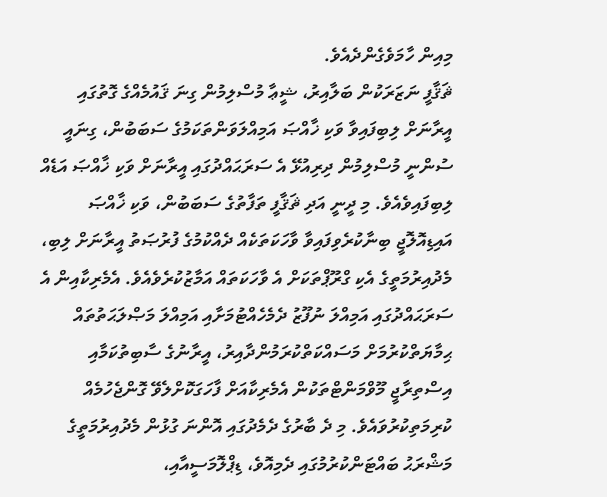މިއިން ހާމަވެގެންދެއެވެ.
ޘަޤާފީ ނަޒަރަކުން ބަލާއިރު، ޝީޢާ މުސްލިމުން ގިނަ ޤައުމެއްގެ ގޮތުގައި އީރާނަށް ލިބިފައިވާ ވަކި ޚާއްޞަ އަމިއްލަވަންތަކަމުގެ ސަބަބުން، ގިނައީ ސުންނީ މުސްލިމުން ދިރިއުޅޭ އެ ސަރަޙައްދުގައި އީރާނަށް ވަކި ޚާއްޞަ އަޑެއް ލިބިފައިވެއެވެ. މި ދީނީ އަދި ޘަޤާފީ ތަފާތުގެ ސަބަބުން، ވަކި ޚާއްޞަ އައިޑިއޮލޮޖީ ބިނާކުރެވިފައިވާ ވާހަކަތަކެއް ދެއްކުމުގެ ފުރުޞަތު އީރާނަށް ލިބި، މެދުއިރުމަތީގެ އެކި ގްރޫޕްތަކަށް އެ ވާހަކަތައް އަމާޒުކުރެވެއެވެ. އެމެރިކާއިން އެ ސަރަޙައްދުގައި އަމިއްލަ ނުފޫޒު ދެމެހެއްޓުމަށާއި އަމިއްލަ މަޞްލަޙަތުތައް ޙިމާޔަތްކުރުމަށް މަސައްކަތްކުރަމުންދާއިރު، އީރާނުގެ ސާބިތުކަމާއި އިސްތިރާޖީ މޫވްމަންޓްތަކުން އެމެރިކާއަށް ފާހަގަކޮށްލެވޭ ގޮންޖެހުމެއް ކުރިމަތިކުރުވައެވެ. މި ދެ ބާރުގެ ދެމެދުގައި އޮންނަ ގުޅުން މެދުއިރުމަތީގެ މަޝްރަޙު ބައްޓަންކުރުމުގައި ދެމިއޮވެ، ޑިޕްލޮމަސީއާއި،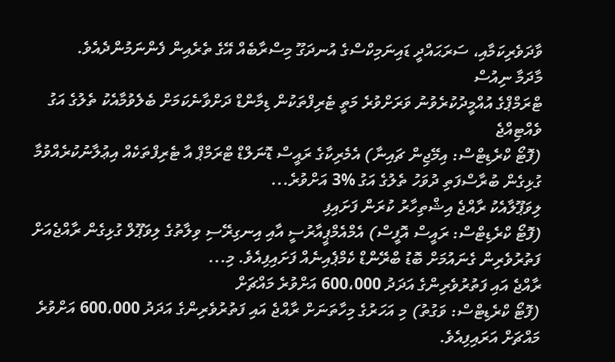ވާދަވެރިކަމާއި، ސަރަޙައްދީ ޑައިނަމިކްސްގެ އުނދަގޫ މިސްރާބެއް އޭގެ ތެރެއިން ފެންނަމުންދެއެވެ.
މާދަމާ ނިއުސް
ޓްރަމްޕްގެ އުއްމީދުކުރެވުނު ވަރަށްވުރެ މަތީ ޓެރިފްތަކުން ޑިމާންޑް ދަށްވާނެކަމަށް ބެލެވުމާއެކު ތެލުގެ އަގު ވެއްޓިއްޖެ
(ފޮޓޯ ކްރެޑިޓްސް: އިމޭޖިން ޗައިނާ) އެމެރިކާގެ ރައީސް ޑޮނަލްޑް ޓްރަމްޕް އާ ޓެރިފްތަކެއް އިޢުލާނުކުރެއްވުމާ ގުޅިގެން ބުރާސްފަތި ދުވަހު ތެލުގެ އަގު %3 އަށްވުރެ...
ލިވަޕޫލާއެކު ރާއްޖެ އިޝްތިހާރު ކުރަން ފަށައިފި
(ފޮޓޯ ކްރެޑިޓްސް: ރައީސް އޮފީސް) އެމްއެމްޕީއާރުސީ އާއި އިނގިރޭސި ވިލާތުގެ ލިވަޕޫލް ގުޅިގެން ރާއްޖެއަށް ފަތުރުވެރިން ގެނައުމަށް ބޮޑު ބްރޭންޑް ކެމްޕެއިނެއް ފަށައިފިއެވެ. މި...
ރާއްޖެ އައި ފަތުރުވެރިންގެ އަދަދު 600،000 އަށްވުރެ މައްޗަށް
(ފޮޓޯ ކްރެޑިޓްސް: ވަގުތު) މި އަހަރުގެ މިހާތަނަށް ރާއްޖެ އައި ފަތުރުވެރިންގެ އަދަދު 600،000 އަށްވުރެ މައްޗަށް އަރައިފިއެވެ.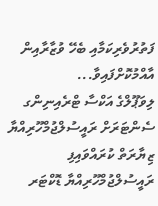ފަތުރުވެރިކަމާއި ބެހޭ ވުޒާރާއިން އާއްމުކޮށްފައިވާ...
ލިވަޕޫލްގެ އަކްސާ ޓްރެއިނިންގ ސެންޓަރަށް ރައީސުލްޖުމްހޫރިއްޔާ ޒިޔާރަތް ކުރައްވައިފި
ރައީސުލްޖުމްހޫރިއްޔާ ޑޮކްޓަރ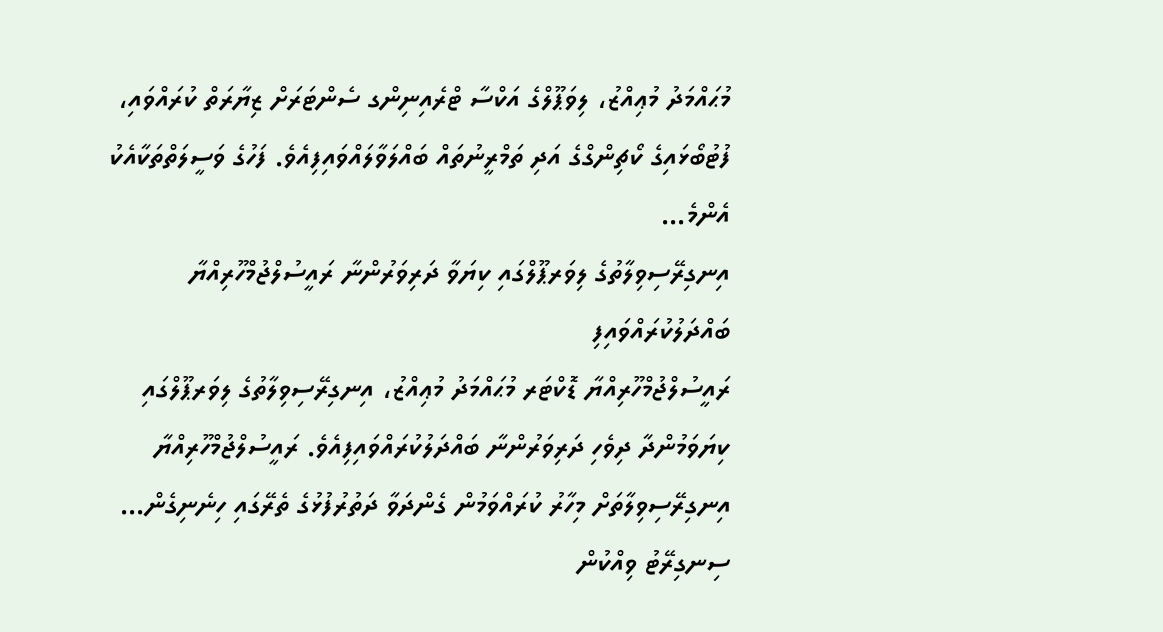މުޙައްމަދު މުޢިއްޒު، ލިވަޕޫލްގެ އަކްސާ ޓްރެއިނިންގ ސެންޓަރަށް ޒިޔާރަތް ކުރައްވައި، ފުޓުބޯޅައިގެ ކޯޗިންގްގެ އަދި ތަމްރީނުތައް ބައްލަވާލައްވައިފިއެވެ. ފަހުގެ ވަސީލަތްތަކާއެކު އެންމެ...
އިނގިރޭސިވިލާތުގެ ލިވަރޕޫލްގައި ކިޔަވާ ދަރިވަރުންނާ ރައީސުލްޖުމްހޫރިއްޔާ ބައްދަލުކުރައްވައިފި
ރައީސުލްޖުމްހޫރިއްޔާ ޑޮކްޓަރ މުޙައްމަދު މުޢިއްޒު، އިނގިރޭސިވިލާތުގެ ލިވަރޕޫލްގައި ކިޔަވަމުންދާ ދިވެހި ދަރިވަރުންނާ ބައްދަލުކުރައްވައިފިއެވެ. ރައީސުލްޖުމްހޫރިއްޔާ އިނގިރޭސިވިލާތަށް މިހާރު ކުރައްވަމުން ގެންދަވާ ދަތުރުފުޅުގެ ތެރޭގައި ހިނެނިގެން...
ސިނގިރޭޓު ވިއްކުން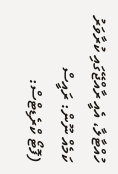ހުއްޓާލާ، އެއީ ރާއްޖޭގައި ކުރާވަރު ކަމެއް ނޫން: ރައީސް
(ފޮޓޯ ކްރެޑިޓްސް: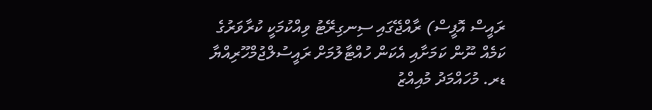ރައީސް އޮފީސް) ރާއްޖޭގައި ސިނގިރޭޓު ވިއްކުމަކީ ކުރާވަރުގެ ކަމެއް ނޫން ކަމަށާއި އެކަން ހުއްޓާލުމަށް ރައީސުލްޖުމްހޫރިއްޔާ ޑރ. މުހައްމަދު މުއިއްޒު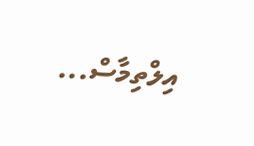އިލްތިމާސް...